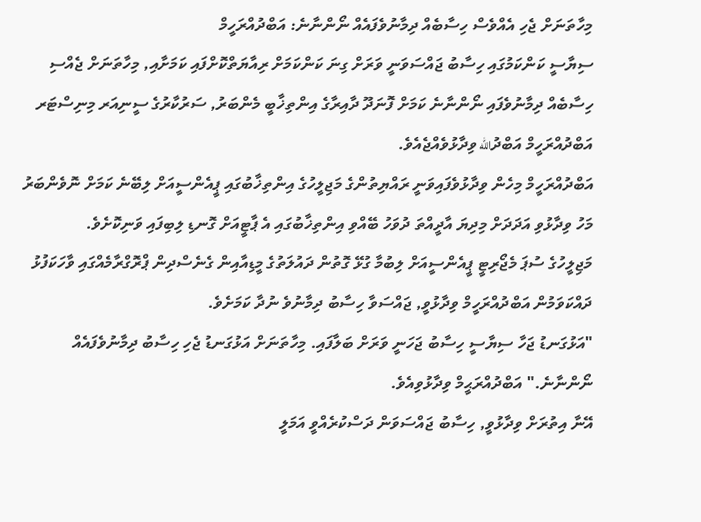މިހާތަނަށް ޖެހި އެއްވެސް ހިސާބެއް ދިމާނުވެފައެއް ނޯންނާނެ: އަބްދުއްރަހީމް
ސިޔާސީ ކަންކަމުގައި ހިސާބު ޖައްސަވަނީ ވަރަށް ގިނަ ކަންކަމަށް ރިއާޔަތްކޮށްފައި ކަމަށާއި, މިހާތަނަށް ޖެއްސި ހިސާބެއް ދިމާނުވެފައި ނޯންނާނެ ކަމަށް ފޮނަދޫ ދާއިރާގެ އިންތިޚާބީ މެންބަރު, ސަރުކާރުގެ ސީނިއަރ މިނިސްޓަރ އަބްދުއްރަހީމް އަބްދުالله ވިދާޅުވެއްޖެއެވެ.
އަބްދުއްރަހީމް މިހެން ވިދާޅުވެފައިވަނީ ރައްޔިތުންގެ މަޖިލީހުގެ އިންތިޚާބުގައި ޕީއެންސީއަށް ލިބޭނެ ކަމަށް ނޮވެންބަރު މަހު ވިދާޅުވި އަދަދަށް މިދިޔަ އާދީއްތަ ދުވަހު ބޭއްވި އިންތިޚާބުގައި އެ ޕާޓީއަށް ގޮނޑި ލިބިފައި ވަނިކޮށެވެ.
މަޖިލީހުގެ ސުޕަ މެޖޯރިޓީ ޕީއެންސީއަށް ލިބުމާ ގުޅޭ ގޮތުން ދައުލަތުގެ މީޑިއާއިން ގެނެސްދިން ޕްރޮގްރާމެއްގައި ވާހަކަފުޅު ދައްކަވަމުން އަބްދުއްރަހީމް ވިދާޅުވީ, ޖައްސަވާ ހިސާބު ދިމާނުވެ ނުދާ ކަމަށެވެ.
"އަޅުގަނޑު ޖަހާ ސިޔާސީ ހިސާބު ޖަހަނީ ވަރަށް ބަލާފައި. މިހާތަނަށް އަޅުގަނޑު ޖެހި ހިސާބު ދިމާނުވެފައެއް ނޯންނާނެ." އަބްދުއްރަޙީމް ވިދާޅުވިއެވެ.
އޭނާ އިތުރަށް ވިދާޅުވީ, ހިސާބު ޖައްސަވަން ދަސްކުރެއްވީ އަމަލީ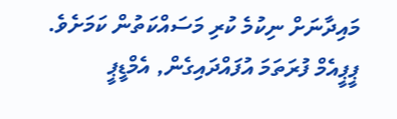މައިދާނަށް ނިކުމެ ކުރި މަސައްކަތުން ކަމަށެވެ.
ޕީޕީއެމް ފުރަތަމަ އުފައްދައިގެން, އެމްޑީޕީ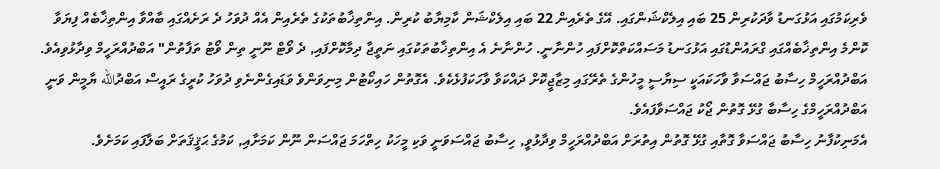ވެރިކަމުގައި އަޅުގަނޑު ވާދަކުރިން 25 ބައި އިލެކްޝަންގައި. އޭގެ ތެރެއިން 22 ބައި އިލެކްޝަން ކާމިޔާބު ކުރިން. އިންތިޚާބުތަކުގެ ތެރެއިން އެއް ދުވަހު ދެ ރަށެއްގައި ބާއްވާ އިންތިޚާބެއް ފިޔަވާ ކޮންމެ އިންތިޚާބެއްގައި ގްރައުންޑުގައި އަޅުގަނޑު މަސައްކަތްކޮށްފައި ހުންނާނީ. ހުންނާނެ އެ އިންތިޚާބުތަކުގައި ނަތީޖާ ދިމާކޮށްފައި, ދެ ވޯޓް ނޫނީ ތިން ވޯޓު ތަފާތުން" އަބްދުއްރަހީމް ވިދާޅުވިއެވެ.
އަބްދުއްރަހީމް ހިސާބު ޖައްސަވާ ވާހަކައަކީ ސިޔާސީ މީހުންގެ ތެރޭގައި މިޒާޖީކޮށް ދައްކަވާ ވާހަކަފުޅެކެވެ. އެގޮތުން ހައިކޯޓުން މިނިވަންވެ ވަޑައިގެންނެވި ދުވަހު ކުރީގެ ރައީސް އަބްދުالله ޔާމީން ވަނީ އަބްދުއްރަހީމްގެ ހިސާބާ ގުޅޭ ގޮތުން ޖޯކު ޖައްސަވާފައެވެ.
އެމަނިކުފާނު ހިސާބު ޖައްސަވާ ގޮތާއި ގުޅޭ ގޮތުން އިތުރަށް އަބްދުއްރަހީމް ވިދާޅުވީ, ހިސާބު ޖައްސަވަނީ ވަކި މީހަކު ހިތްހަމަ ޖައްސަން ނޫން ކަމަށާއި, ކަމުގެ ޙަޤީޤަތަށް ބަލާފައި ކަމަށެވެ.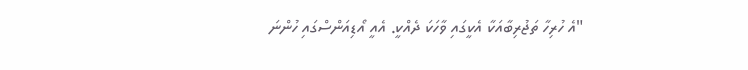"އެ ހުރިހާ ތަޖުރިބާއަކާ އެކީގައި ވާހަކަ ދެއްކީ. އެއީ އޯޑިއަންސްގައި ހުންނަ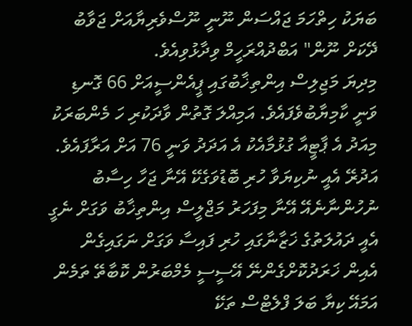ބަޔަކު ހިތްހަމަ ޖައްސަން ނޫނީ ނޫސްވެރިޔާއަށް ޖަވާބު ދޭކަށް ނޫން" އަބްދުއްރަހީމް ވިދާޅުވިއެވެ.
މިދިޔަ މަޖިލިސް އިންތިޚާބުގައި ޕީއެންސީއަށް 66 ގޮނޑި ވަނީ ކާމިޔާބުވެފައެވެ. އަމިއްލަ ގޮތުން ވާދަކުރި ހަ މެންބަރަކު މިއަދު އެ ޕާޓީއާ ގުޅުމާއެކު އެ އަދަދު ވަނީ 76 އަށް އަރާފައެވެ.
އަދުރޭ އެއީ ނުކިޔަވާ ހުރި ބޮޑުވަގެކޭ އޭނާ ޖަހާ ހިސާބު ނުހުންނާނެއޭ އޭނާ މިފަހަރު މަޖްލީސް އިންތިޚާބު ވަގަށް ނެގީ އެއީ ދައުލަތުގެ ޚަޒާނާގައި ހުރި ފައިސާ ވަގަށް ނަގައިގެން އެއިން ޚަރަދުކޮށްގެންނޭ އޭސީސީ މެމްބަރުން ކޮބާތޭ ތަމެން އަމައޭ ކިޔާ ބަލަ ފްލެޓްސް ތަކޭ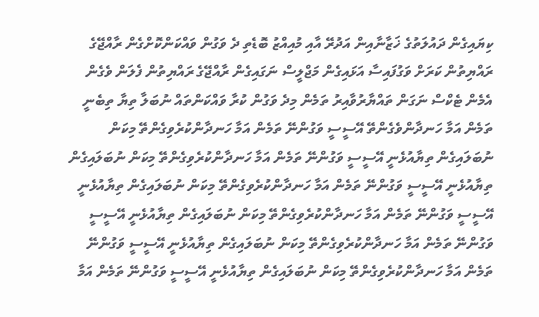ކިޔައިގެން ދައުލަތުގެ ޚަޒާނާއިން އަދުރޭ އާއި މުއިއްޒު ބޮޑެތި ދެ ވަގުން ވައްކަންކޮށްގެން ރާއްޖޭގެ ރައްޔިތުން ކަރަށް ވަގުފައިސާ އަޅައިގެން މަޖްލީސް ނަގައިގެން ރާއްޖޭގެ ރައްޔިތުން ފެލަން ވެގެން އެމެން ޓެކްސް ނަގަން ތައްޔާރުވާއިރު ތަމެން މިދެ ވަގުން ކުރާ ވައްކަންތައް ނުބަލާ ތިޔާ ތިބެނީ ތަމެން އަމާ ހަނދާންވެގެންތޭ އޭސީސީ ވަގުންނޭ ތަމެން އަމާ ހަނދާންކުރެވިގެންތޭ މިކަން ނުބަލައިގެން ތިޔާއުޅެނީ އޭސީސީ ވަގުންނޭ ތަމެން އަމާ ހަނދާންކުރެވިގެންތޭ މިކަން ނުބަލައިގެން ތިޔާއުޅެނީ އޭސީސީ ވަގުންނޭ ތަމެން އަމާ ހަނދާންކުރެވިގެންތޭ މިކަން ނުބަލައިގެން ތިޔާއުޅެނީ އޭސީސީ ވަގުންނޭ ތަމެން އަމާ ހަނދާންކުރެވިގެންތޭ މިކަން ނުބަލައިގެން ތިޔާއުޅެނީ އޭސީސީ ވަގުންނޭ ތަމެން އަމާ ހަނދާންކުރެވިގެންތޭ މިކަން ނުބަލައިގެން ތިޔާއުޅެނީ އޭސީސީ ވަގުންނޭ ތަމެން އަމާ ހަނދާންކުރެވިގެންތޭ މިކަން ނުބަލައިގެން ތިޔާއުޅެނީ އޭސީސީ ވަގުންނޭ ތަމެން އަމާ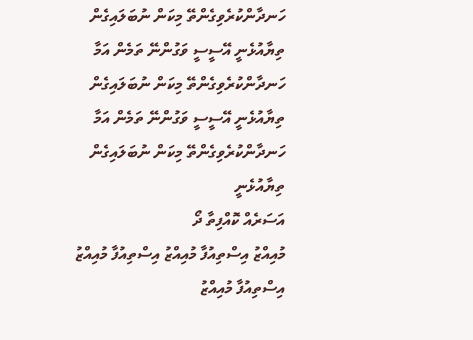ހަނދާންކުރެވިގެންތޭ މިކަން ނުބަލައިގެން ތިޔާއުޅެނީ އޭސީސީ ވަގުންނޭ ތަމެން އަމާ ހަނދާންކުރެވިގެންތޭ މިކަން ނުބަލައިގެން ތިޔާއުޅެނީ އޭސީސީ ވަގުންނޭ ތަމެން އަމާ ހަނދާންކުރެވިގެންތޭ މިކަން ނުބަލައިގެން ތިޔާއުޅެނީ
އަސަރެއް ކޮއްފިތާ ދޯ
މުއިއްޒު އިސްތިއުފާ މުއިއްޒު އިސްތިއުފާ މުއިއްޒު އިސްތިއުފާ މުއިއްޒު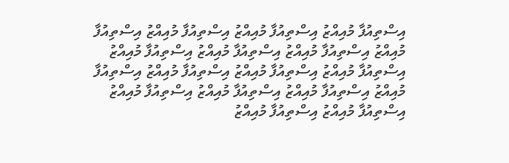އިސްތިއުފާ މުއިއްޒު އިސްތިއުފާ މުއިއްޒު އިސްތިއުފާ މުއިއްޒު އިސްތިއުފާ މުއިއްޒު އިސްތިއުފާ މުއިއްޒު އިސްތިއުފާ މުއިއްޒު އިސްތިއުފާ މުއިއްޒު އިސްތިއުފާ މުއިއްޒު އިސްތިއުފާ މުއިއްޒު އިސްތިއުފާ މުއިއްޒު އިސްތިއުފާ މުއިއްޒު އިސްތިއުފާ މުއިއްޒު އިސްތިއުފާ މުއިއްޒު އިސްތިއުފާ މުއިއްޒު އިސްތިއުފާ މުއިއްޒު އިސްތިއުފާ މުއިއްޒު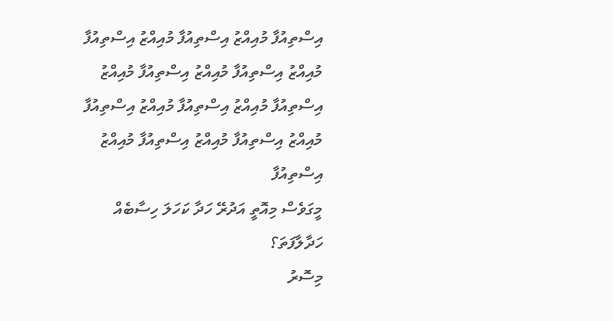އިސްތިއުފާ މުއިއްޒު އިސްތިއުފާ މުއިއްޒު އިސްތިއުފާ މުއިއްޒު އިސްތިއުފާ މުއިއްޒު އިސްތިއުފާ މުއިއްޒު އިސްތިއުފާ މުއިއްޒު އިސްތިއުފާ މުއިއްޒު އިސްތިއުފާ މުއިއްޒު އިސްތިއުފާ މުއިއްޒު އިސްތިއުފާ މުއިއްޒު އިސްތިއުފާ
މީގަވެސް މިއޮތީ އަދުރޭ ހަދާ ކަހަލަ ހިސާބެއް ހަދާލާފަތަ؟
މިސޮރު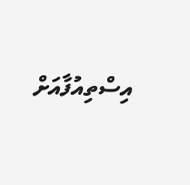އިސްތިއުފާއަށް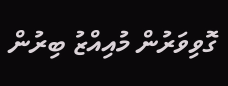ގޮވިވަރުން މުއިއްޒު ބިރުން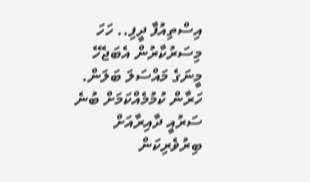އިސްތިއުފާ ދީފި.. ހަހަ
މިސަރުކާރުން އެބަޖެހޭ މީނަގެ މައްސަލަ ބަލަން. ހަރާން ކުމުމެއްކަމަށް ބުނެ ސަރުއީ ދާއިރާއަށް ބިރުވެރިކަން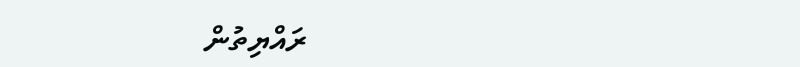ރައްޔިތުން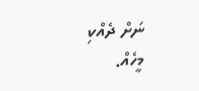ނަށް ދެއްކި މީހެއް.